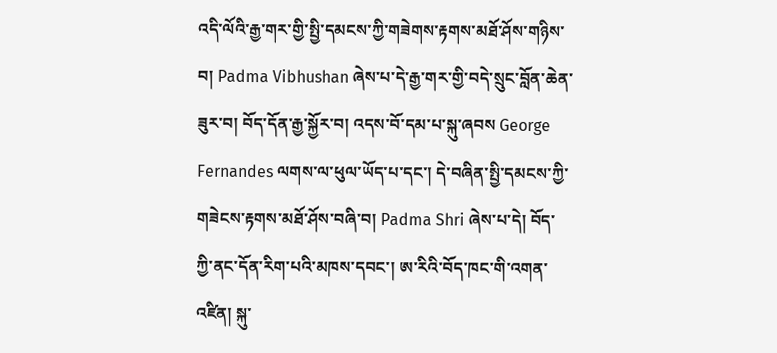འདི་ལོའི་རྒྱ་གར་གྱི་སྤྱི་དམངས་ཀྱི་གཟེགས་རྟགས་མཐོ་ཤོས་གཉིས་བ། Padma Vibhushan ཞེས་པ་དེ་རྒྱ་གར་གྱི་བདེ་སྲུང་བློན་ཆེན་ཟུར་བ། བོད་དོན་རྒྱ་སྐྱོར་བ། འདས་བོ་དམ་པ་སྐུ་ཞབས George Fernandes ལགས་ལ་ཕུལ་ཡོད་པ་དང་། དེ་བཞིན་སྤྱི་དམངས་ཀྱི་གཟེངས་རྟགས་མཐོ་ཤོས་བཞི་བ། Padma Shri ཞེས་པ་དེ། བོད་ཀྱི་ནང་དོན་རིག་པའི་མཁས་དབང་། ཨ་རིའི་བོད་ཁང་གི་འགན་འཛིན། སྐུ་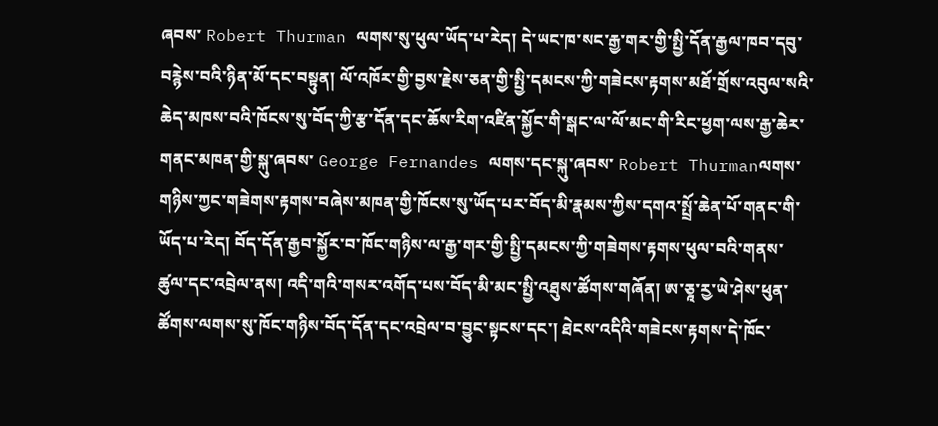ཞབས་ Robert Thurman ལགས་སུ་ཕུལ་ཡོད་པ་རེད། དེ་ཡང་ཁ་སང་རྒྱ་གར་གྱི་སྤྱི་དོན་རྒྱལ་ཁབ་དབུ་བརྙེས་བའི་ཉིན་མོ་དང་བསྟུན། ལོ་འཁོར་གྱི་བྱས་རྗེས་ཅན་གྱི་སྤྱི་དམངས་ཀྱི་གཟེངས་རྟགས་མཐོ་གྲོས་འབུལ་སའི་ཆེད་མཁས་བའི་ཁོངས་སུ་བོད་ཀྱི་རྩ་དོན་དང་ཆོས་རིག་འཛིན་སྐྱོང་གི་སྒང་ལ་ལོ་མང་གི་རིང་ཕྱག་ལས་རྒྱ་ཆེར་གནང་མཁན་གྱི་སྐུ་ཞབས་ George Fernandes ལགས་དང་སྐུ་ཞབས་ Robert Thurmanལགས་གཉིས་ཀྱང་གཟེགས་རྟགས་བཞེས་མཁན་གྱི་ཁོངས་སུ་ཡོད་པར་བོད་མི་རྣམས་ཀྱིས་དགའ་སྤྲོ་ཆེན་པོ་གནང་གི་ཡོད་པ་རེད། བོད་དོན་རྒྱབ་སྐྱོར་བ་ཁོང་གཉིས་ལ་རྒྱ་གར་གྱི་སྤྱི་དམངས་ཀྱི་གཟེགས་རྟགས་ཕུལ་བའི་གནས་ཚུལ་དང་འབྲེལ་ནས། འདི་གའི་གསར་འགོད་པས་བོད་མི་མང་སྤྱི་འཐུས་ཚོགས་གཞོན། ཨ་ཅཱ་རྱ་ཡེ་ཤེས་ཕུན་ཚོགས་ལགས་སུ་ཁོང་གཉིས་བོད་དོན་དང་འབྲེལ་བ་བྱུང་སྟངས་དང་། ཐེངས་འདིའི་གཟེངས་རྟགས་དེ་ཁོང་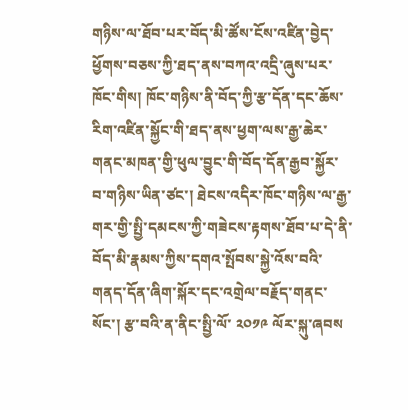གཉིས་ལ་ཐོབ་པར་བོད་མི་ཚོས་ངོས་འཛིན་བྱེད་ཕྱོགས་བཅས་ཀྱི་ཐད་ནས་བཀའ་འདྲི་ཞུས་པར་ཁོང་གིས། ཁོང་གཉིས་ནི་བོད་ཀྱི་རྩ་དོན་དང་ཆོས་རིག་འཛིན་སྐྱོང་གི་ཐད་ནས་ཕྱག་ལས་རྒྱ་ཆེར་གནང་མཁན་གྱི་ཕུལ་བྱུང་གི་བོད་དོན་རྒྱབ་སྐྱོར་བ་གཉིས་ཡིན་ཙང་། ཐེངས་འདིར་ཁོང་གཉིས་ལ་རྒྱ་གར་གྱི་སྤྱི་དམངས་ཀྱི་གཟེངས་རྟགས་ཐོབ་པ་དེ་ནི་བོད་མི་རྣམས་ཀྱིས་དགའ་སྤོབས་སྐྱེ་འོས་བའི་གནད་དོན་ཞིག་སྐོར་དང་འགྲེལ་བརྗོད་གནང་སོང་། རྩ་བའི་ན་ནིང་སྤྱི་ལོ་ ༢༠༡༩ ལོར་སྐུ་ཞབས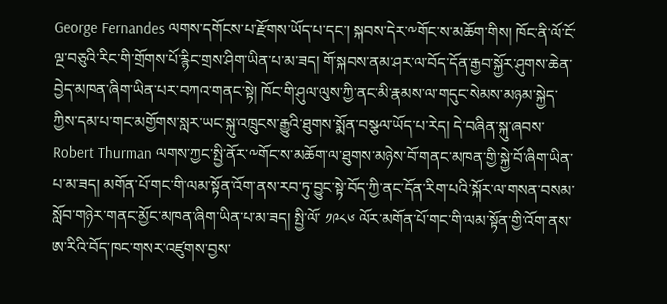George Fernandes ལགས་དགོངས་པ་རྫོགས་ཡོད་པ་དང་། སྐབས་དེར་༸གོང་ས་མཆོག་གིས། ཁོང་ནི་ལོ་ངོ་ལྔ་བཅུའི་རིང་གི་གྲོགས་པོ་རྙིང་གྲས་ཤིག་ཡིན་པ་མ་ཟད། གོ་སྐབས་ནམ་ཤར་ལ་བོད་དོན་རྒྱབ་སྐྱོར་ཤུགས་ཆེན་བྱེད་མཁན་ཞིག་ཡིན་པར་བཀའ་གནང་སྟེ། ཁོང་གི་ཤུལ་ལུས་ཀྱི་ནང་མི་རྣམས་ལ་གདུང་སེམས་མཉམ་སྐྱེད་ཀྱིས་དམ་པ་གང་མགྱོགས་སླར་ཡང་སྐུ་འཁྲུངས་རྒྱུའི་ཐུགས་སྨོན་བསྩལ་ཡོད་པ་རེད། དེ་བཞིན་སྐུ་ཞབས་ Robert Thurman ལགས་ཀྱང་སྤྱི་ནོར་༸གོང་ས་མཆོག་ལ་ཐུགས་མཉེས་བོ་གནང་མཁན་གྱི་སྐྱེ་བོ་ཞིག་ཡིན་པ་མ་ཟད། མགོན་པོ་གང་གི་ལམ་སྟོན་འོག་ནས་རབ་ཏུ་བྱུང་སྟེ་བོད་ཀྱི་ནང་དོན་རིག་པའི་སྐོར་ལ་གསན་བསམ་སློབ་གཉེར་གནང་མྱོང་མཁན་ཞིག་ཡིན་པ་མ་ཟད། སྤྱི་ལོ་ ༡༩༨༦ ལོར་མགོན་པོ་གང་གི་ལམ་སྟོན་གྱི་འོག་ནས་ཨ་རིའི་བོད་ཁང་གསར་འཛུགས་བྱས་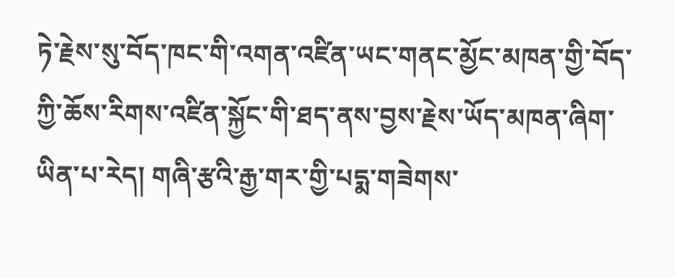ཏེ་རྗེས་སུ་བོད་ཁང་གི་འགན་འཛིན་ཡང་གནང་མྱོང་མཁན་གྱི་བོད་ཀྱི་ཆོས་རིགས་འཛིན་སྐྱོང་གི་ཐད་ནས་བྱས་རྗེས་ཡོད་མཁན་ཞིག་ཡིན་པ་རེད། གཞི་རྩའི་རྒྱ་གར་གྱི་པདྨ་གཟེགས་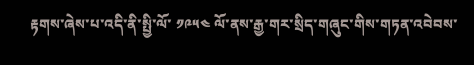རྟགས་ཞེས་པ་འདི་ནི་སྤྱི་ལོ་ ༡༩༥༤ ལོ་ནས་རྒྱ་གར་སྲིད་གཞུང་གིས་གཏན་འབེབས་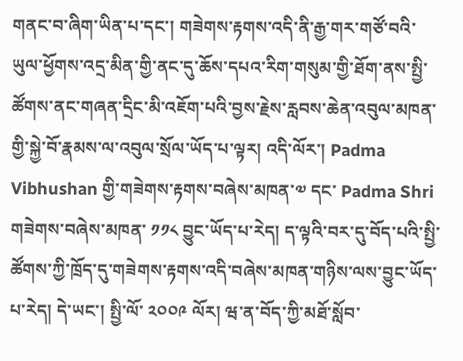གནང་བ་ཞིག་ཡིན་པ་དང་། གཟེགས་རྟགས་འདི་ནི་རྒྱ་གར་གཙོ་བའི་ཡུལ་ཕྱོགས་འདྲ་མིན་གྱི་ནང་དུ་ཆོས་དཔའ་རིག་གསུམ་གྱི་ཐོག་ནས་སྤྱི་ཚོགས་ནང་གཞན་དྲིང་མི་འཇོག་པའི་བྱས་རྗེས་རླབས་ཆེན་འབུལ་མཁན་གྱི་སྐྱེ་བོ་རྣམས་ལ་འབུལ་སྲོལ་ཡོད་པ་ལྟར། འདི་ལོར་། Padma Vibhushan གྱི་གཟེགས་རྟགས་བཞེས་མཁན་༧ དང་ Padma Shri གཟེགས་བཞེས་མཁན་ ༡༡༨ བྱུང་ཡོད་པ་རེད། ད་ལྟའི་བར་དུ་བོད་པའི་སྤྱི་ཚོགས་ཀྱི་ཁྲོད་དུ་གཟེགས་རྟགས་འདི་བཞེས་མཁན་གཉིས་ལས་བྱུང་ཡོད་པ་རེད། དེ་ཡང་། སྤྱི་ལོ་ ༢༠༠༩ ལོར། ཝ་ན་བོད་ཀྱི་མཐོ་སློབ་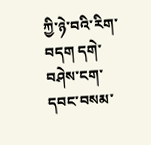ཀྱི་ཉེ་བའི་རིག་བདག དགེ་བཤེས་ངག་དབང་བསམ་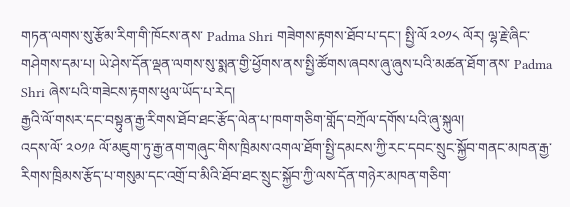གཏན་ལགས་སུ་རྩོམ་རིག་གི་ཁོངས་ནས་ Padma Shri གཟེགས་རྟགས་ཐོབ་པ་དང་། སྤྱི་ལོ ༢༠༡༨ ལོར། ལྷ་རྗེ་ཞིང་གཤེགས་དམ་པ། ཡེ་ཤེས་དོན་ལྡན་ལགས་སུ་སྨན་གྱི་ཕྱོགས་ནས་སྤྱི་ཚོགས་ཞབས་ཞུ་ཞུས་པའི་མཚན་ཐོག་ནས་ Padma Shri ཞེས་པའི་གཟེངས་རྟགས་ཕུལ་ཡོད་པ་རེད།
རྒྱའི་ལོ་གསར་དང་བསྟུན་རྒྱ་རིགས་ཐོབ་ཐང་རྩོད་ལེན་པ་ཁག་གཅིག་གློད་བཀྲོལ་དགོས་པའི་ཞུ་སྐུལ།
འདས་ལོ་ ༢༠༡༩ ལོ་མཇུག་ཏུ་རྒྱ་ནག་གཞུང་གིས་ཁྲིམས་འགལ་ཐོག་སྤྱི་དམངས་ཀྱི་རང་དབང་སྲུང་སྐྱོབ་གནང་མཁན་རྒྱ་རིགས་ཁྲིམས་རྩོད་པ་གསུམ་དང་འགྲོ་བ་མིའི་ཐོབ་ཐང་སྲུང་སྐྱོབ་ཀྱི་ལས་དོན་གཉེར་མཁན་གཅིག་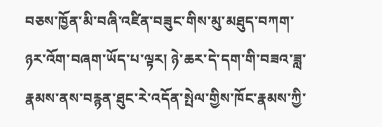བཅས་ཁྱོན་མི་བཞི་འཛིན་བཟུང་གིས་མུ་མཐུད་བཀག་ཉར་འོག་བཞག་ཡོད་པ་ལྟར། ཉེ་ཆར་དེ་དག་གི་བཟའ་ཟླ་རྣམས་ནས་བརྙན་ཐུང་རེ་འདོན་སྤེལ་གྱིས་ཁོང་རྣམས་ཀྱི་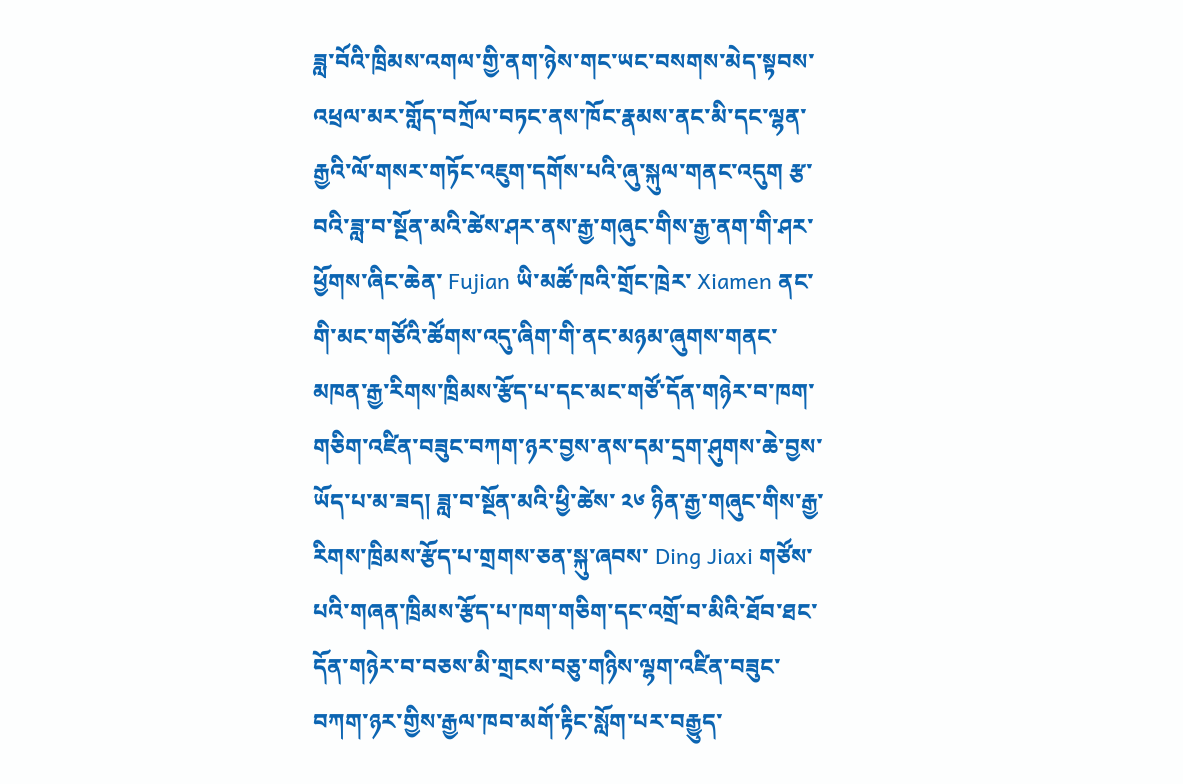ཟླ་བོའི་ཁྲིམས་འགལ་གྱི་ནག་ཉེས་གང་ཡང་བསགས་མེད་སྟབས་འཕྲལ་མར་གློད་བཀྲོལ་བཏང་ནས་ཁོང་རྣམས་ནང་མི་དང་ལྷན་རྒྱའི་ལོ་གསར་གཏོང་འཇུག་དགོས་པའི་ཞུ་སྐུལ་གནང་འདུག རྩ་བའི་ཟླ་བ་སྔོན་མའི་ཚེས་ཤར་ནས་རྒྱ་གཞུང་གིས་རྒྱ་ནག་གི་ཤར་ཕྱོགས་ཞིང་ཆེན་ Fujian ཡི་མཚོ་ཁའི་གྲོང་ཁྲེར་ Xiamen ནང་གི་མང་གཙོའི་ཚོགས་འདུ་ཞིག་གི་ནང་མཉམ་ཞུགས་གནང་མཁན་རྒྱ་རིགས་ཁྲིམས་རྩོད་པ་དང་མང་གཙོ་དོན་གཉེར་བ་ཁག་གཅིག་འཛིན་བཟུང་བཀག་ཉར་བྱས་ནས་དམ་དྲག་ཤུགས་ཆེ་བྱས་ཡོད་པ་མ་ཟད། ཟླ་བ་སྔོན་མའི་ཕྱི་ཚེས་ ༢༦ ཉིན་རྒྱ་གཞུང་གིས་རྒྱ་རིགས་ཁྲིམས་རྩོད་པ་གྲགས་ཅན་སྐུ་ཞབས་ Ding Jiaxi གཙོས་པའི་གཞན་ཁྲིམས་རྩོད་པ་ཁག་གཅིག་དང་འགྲོ་བ་མིའི་ཐོབ་ཐང་དོན་གཉེར་བ་བཅས་མི་གྲངས་བཅུ་གཉིས་ལྷག་འཛིན་བཟུང་བཀག་ཉར་གྱིས་རྒྱལ་ཁབ་མགོ་རྟིང་སློག་པར་བརྒྱུད་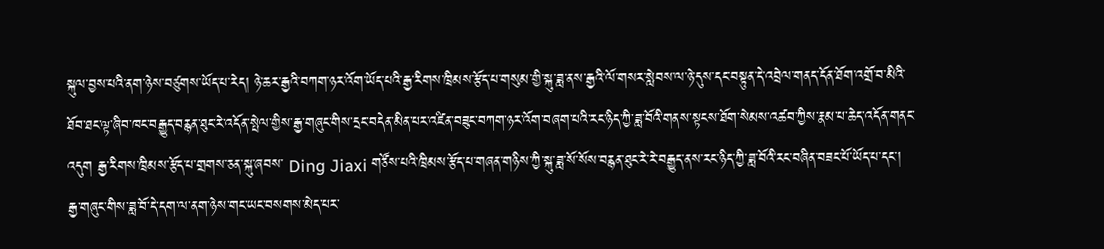སྐུལ་བྱས་པའི་ནག་ཉེས་བཙུགས་ཡོད་པ་རེད། ཉེ་ཆར་རྒྱའི་བཀག་ཉར་འོག་ཡོད་པའི་རྒྱ་རིགས་ཁྲིམས་རྩོད་པ་གསུམ་གྱི་སྐུ་ཟླ་ནས་རྒྱའི་ལོ་གསར་སླེབས་ལ་ཉེ་དུས་དང་བསྟུན་དེ་འབྲེལ་གནད་དོན་ཐོག་འགྲོ་བ་མིའི་ཐོབ་ཐང་ལྟ་ཞིབ་ཁང་བརྒྱུད་བརྙན་ཐུང་རེ་འདོན་སྤེལ་གྱིས་རྒྱ་གཞུང་གིས་དྲང་བདེན་མིན་པར་འཛིན་བཟུང་བཀག་ཉར་འོག་བཞག་པའི་རང་ཉིད་ཀྱི་ཟླ་བོའི་གནས་སྟངས་ཐོག་སེམས་འཚབ་ཀྱིས་རྣམ་པ་ཆེད་འདོན་གནང་འདུག རྒྱ་རིགས་ཁྲིམས་རྩོད་པ་གྲགས་ཅན་སྐུ་ཞབས་ Ding Jiaxi གཙོས་པའི་ཁྲིམས་རྩོད་པ་གཞན་གཉིས་ཀྱི་སྐུ་ཟླ་སོ་སོས་བརྙན་ཐུང་རེ་རེ་བརྒྱུད་ནས་རང་ཉིད་ཀྱི་ཟླ་བོའི་རང་བཞིན་བཟང་པོ་ཡོད་པ་དང་། རྒྱ་གཞུང་གིས་ཟླ་བོ་དེ་དག་ལ་ནག་ཉེས་གང་ཡང་བསགས་མེད་པར་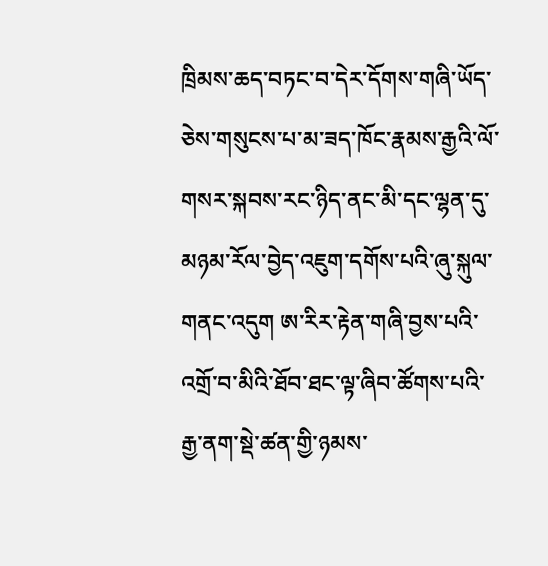ཁྲིམས་ཆད་བཏང་བ་དེར་དོགས་གཞི་ཡོད་ཅེས་གསུངས་པ་མ་ཟད་ཁོང་རྣམས་རྒྱའི་ལོ་གསར་སྐབས་རང་ཉིད་ནང་མི་དང་ལྷན་དུ་མཉམ་རོལ་བྱེད་འཇུག་དགོས་པའི་ཞུ་སྐུལ་གནང་འདུག ཨ་རིར་རྟེན་གཞི་བྱས་པའི་འགྲོ་བ་མིའི་ཐོབ་ཐང་ལྟ་ཞིབ་ཚོགས་པའི་རྒྱ་ནག་སྡེ་ཚན་གྱི་ཉམས་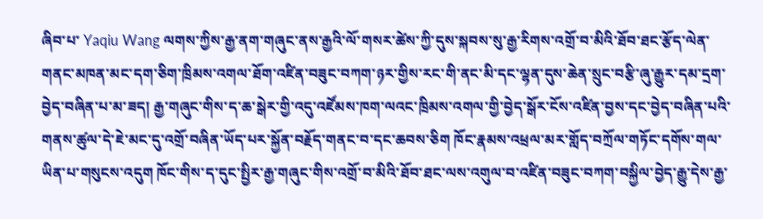ཞིབ་པ་ Yaqiu Wang ལགས་ཀྱིས་རྒྱ་ནག་གཞུང་ནས་རྒྱའི་ལོ་གསར་ཚེས་ཀྱི་དུས་སྐབས་སུ་རྒྱ་རིགས་འགྲོ་བ་མིའི་ཐོབ་ཐང་རྩོད་ལེན་གནང་མཁན་མང་དག་ཅིག་ཁྲིམས་འགལ་ཐོག་འཛིན་བཟུང་བཀག་ཉར་གྱིས་རང་གི་ནང་མི་དང་ལྷན་དུས་ཆེན་སྲུང་བརྩི་ཞུ་རྒྱུར་དམ་དྲག་བྱེད་བཞིན་པ་མ་ཟད། རྒྱ་གཞུང་གིས་ད་ཆ་སྒེར་གྱི་འདུ་འཛོམས་ཁག་ལའང་ཁྲིམས་འགལ་གྱི་བྱེད་སྒོར་ངོས་འཛིན་བྱས་དང་བྱེད་བཞིན་པའི་གནས་ཚུལ་དེ་ཇེ་མང་དུ་འགྲོ་བཞིན་ཡོད་པར་སྐྱོན་བརྗོད་གནང་བ་དང་ཆབས་ཅིག ཁོང་རྣམས་འཕྲལ་མར་གློད་བཀྲོལ་གཏོང་དགོས་གལ་ཡིན་པ་གསུངས་འདུག ཁོང་གིས་ད་དུང་སྤྱིར་རྒྱ་གཞུང་གིས་འགྲོ་བ་མིའི་ཐོབ་ཐང་ལས་འགུལ་བ་འཛིན་བཟུང་བཀག་བསྐྱིལ་བྱེད་རྒྱུ་དེས་རྒྱ་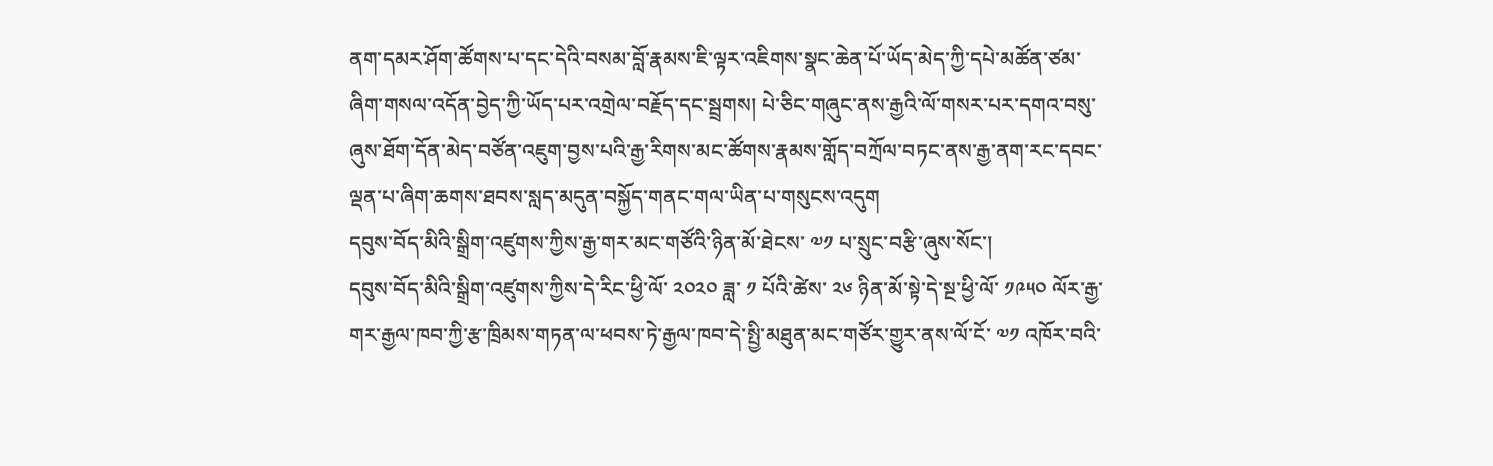ནག་དམར་ཤོག་ཚོགས་པ་དང་དེའི་བསམ་བློ་རྣམས་ཇི་ལྟར་འཇིགས་སྣང་ཆེན་པོ་ཡོད་མེད་ཀྱི་དཔེ་མཚོན་ཙམ་ཞིག་གསལ་འདོན་བྱེད་ཀྱི་ཡོད་པར་འགྲེལ་བརྗོད་དང་སྦྲགས། པེ་ཅིང་གཞུང་ནས་རྒྱའི་ལོ་གསར་པར་དགའ་བསུ་ཞུས་ཐོག་དོན་མེད་བཙོན་འཇུག་བྱས་པའི་རྒྱ་རིགས་མང་ཚོགས་རྣམས་གློད་བཀྲོལ་བཏང་ནས་རྒྱ་ནག་རང་དབང་ལྡན་པ་ཞིག་ཆགས་ཐབས་སླད་མདུན་བསྐྱོད་གནང་གལ་ཡིན་པ་གསུངས་འདུག
དབུས་བོད་མིའི་སྒྲིག་འཛུགས་ཀྱིས་རྒྱ་གར་མང་གཙོའི་ཉིན་མོ་ཐེངས་ ༧༡ པ་སྲུང་བརྩི་ཞུས་སོང་།
དབུས་བོད་མིའི་སྒྲིག་འཛུགས་ཀྱིས་དེ་རིང་ཕྱི་ལོ་ ༢༠༢༠ ཟླ་ ༡ པོའི་ཚེས་ ༢༦ ཉིན་མོ་སྟེ་དེ་སྔ་ཕྱི་ལོ་ ༡༩༥༠ ལོར་རྒྱ་གར་རྒྱལ་ཁབ་ཀྱི་རྩ་ཁྲིམས་གཏན་ལ་ཕབས་ཏེ་རྒྱལ་ཁབ་དེ་སྤྱི་མཐུན་མང་གཙོར་གྱུར་ནས་ལོ་ངོ་ ༧༡ འཁོར་བའི་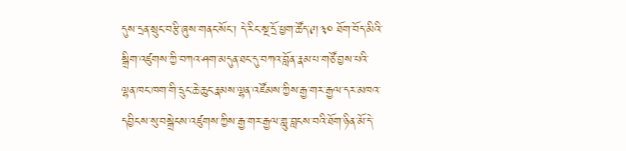དུས་དྲན་སྲུང་བརྩི་ཞུས་གནང་སོང་། དེ་རིང་སྔ་དྲོ་ཕྱག་ཚོད་༩།༣༠ ཐོག་བོད་མིའི་སྒྲིག་འཛུགས་ཀྱི་བཀའ་ཤག་མདུན་ཐང་དུ་བཀའ་བློན་རྣམ་པ་གཙོ་བྱས་པའི་ལྷན་ཁང་ཁག་གི་དྲུང་ཆེ་ཆུང་རྣམས་ལྷན་འཛོམས་ཀྱིས་རྒྱ་གར་རྒྱལ་དར་མཁའ་དབྱིངས་སུ་བསྒྲེངས་འཛུགས་ཀྱིས་རྒྱ་གར་རྒྱལ་གླུ་བླངས་བའི་ཐོག་ཉིན་མོ་དེ་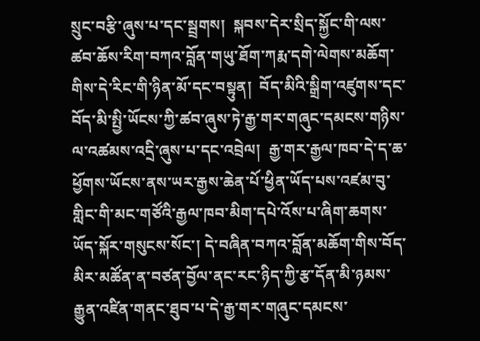སྲུང་བརྩི་ཞུས་པ་དང་སྦྲགས།  སྐབས་དེར་སྲིད་སྐྱོང་གི་ལས་ཚབ་ཆོས་རིག་བཀའ་བློན་གཡུ་ཐོག་ཀརྨ་དགེ་ལེགས་མཆོག་གིས་དེ་རིང་གི་ཉིན་མོ་དང་བསྟུན།  བོད་མིའི་སྒྲིག་འཛུགས་དང་བོད་མི་སྤྱི་ཡོངས་ཀྱི་ཚབ་ཞུས་ཏེ་རྒྱ་གར་གཞུང་དམངས་གཉིས་ལ་འཚམས་འདྲི་ཞུས་པ་དང་འབྲེལ།  རྒྱ་གར་རྒྱལ་ཁབ་དེ་ད་ཆ་ཕྱོགས་ཡོངས་ནས་ཡར་རྒྱས་ཆེན་པོ་ཕྱིན་ཡོད་པས་འཛམ་བུ་གླིང་གི་མང་གཙོའི་རྒྱལ་ཁབ་མིག་དཔེ་འོས་པ་ཞིག་ཆགས་ཡོད་སྐོར་གསུངས་སོང་། དེ་བཞིན་བཀའ་བློན་མཆོག་གིས་བོད་མིར་མཚོན་ན་བཙན་བྱོལ་ནང་རང་ཉིད་ཀྱི་རྩ་དོན་མི་ཉམས་རྒྱུན་འཛིན་གནང་ཐུབ་པ་དེ་རྒྱ་གར་གཞུང་དམངས་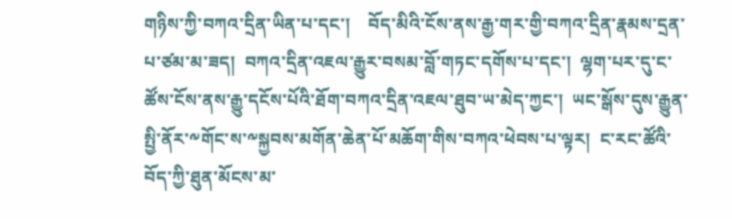གཉིས་ཀྱི་བཀའ་དྲིན་ཡིན་པ་དང་།    བོད་མིའི་ངོས་ནས་རྒྱ་གར་གྱི་བཀའ་དྲིན་རྣམས་དྲན་པ་ཙམ་མ་ཟད།  བཀའ་དྲིན་འཇལ་རྒྱུར་བསམ་བློ་གཏང་དགོས་པ་དང་།  ལྷག་པར་དུ་ང་ཚོས་ངོས་ནས་རྒྱུ་དངོས་པོའི་ཐོག་བཀའ་དྲིན་འཇལ་ཐུབ་ཡ་མེད་ཀྱང་།  ཡང་སྒོས་དུས་རྒྱུན་སྤྱི་ནོར་༸གོང་ས་༸སྐྱབས་མགོན་ཆེན་པོ་མཆོག་གིས་བཀའ་ཕེབས་པ་ལྟར།  ང་རང་ཚོའི་བོད་ཀྱི་ཐུན་མོངས་མ་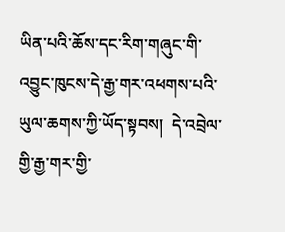ཡིན་པའི་ཆོས་དང་རིག་གཞུང་གི་འབྱུང་ཁུངས་དེ་རྒྱ་གར་འཕགས་པའི་ཡུལ་ཆགས་ཀྱི་ཡོད་སྟབས།  དེ་འབྲེལ་གྱི་རྒྱ་གར་གྱི་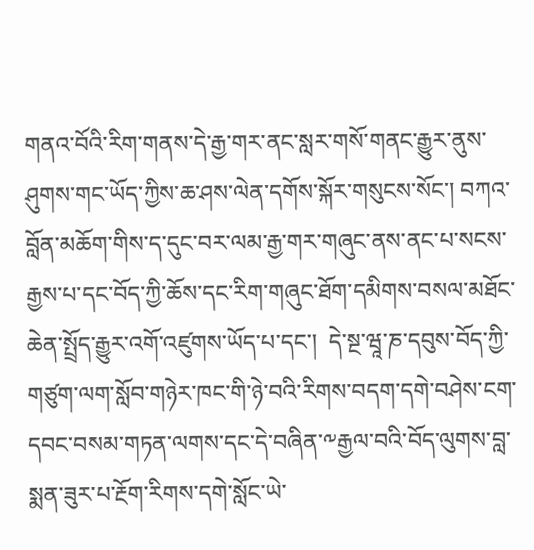གནའ་བོའི་རིག་གནས་དེ་རྒྱ་གར་ནང་སླར་གསོ་གནང་རྒྱུར་ནུས་ཤུགས་གང་ཡོད་ཀྱིས་ཆ་ཤས་ལེན་དགོས་སྐོར་གསུངས་སོང་། བཀའ་བློན་མཆོག་གིས་ད་དུང་བར་ལམ་རྒྱ་གར་གཞུང་ནས་ནང་པ་སངས་རྒྱས་པ་དང་བོད་ཀྱི་ཆོས་དང་རིག་གཞུང་ཐོག་དམིགས་བསལ་མཐོང་ཆེན་སྤྲོད་རྒྱུར་འགོ་འཛུགས་ཡོད་པ་དང་།  དེ་སྔ་ཝཱ་ཎ་དབུས་བོད་ཀྱི་གཙུག་ལག་སློབ་གཉེར་ཁང་གི་ཉེ་བའི་རིགས་བདག་དགེ་བཤེས་ངག་དབང་བསམ་གཏན་ལགས་དང་དེ་བཞིན་༸རྒྱལ་བའི་བོད་ལུགས་བླ་སྨན་ཟུར་པ་རྔོག་རིགས་དགེ་སློང་ཡེ་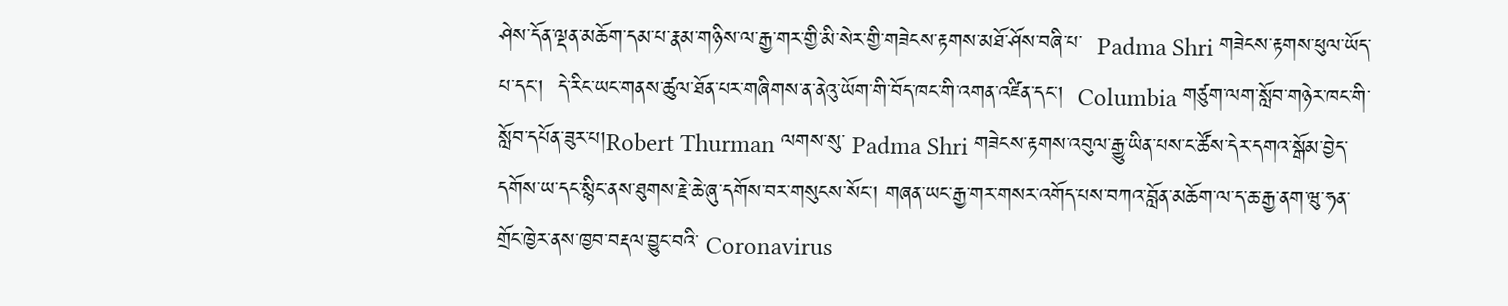ཤེས་དོན་ལྡན་མཆོག་དམ་པ་རྣམ་གཉིས་ལ་རྒྱ་གར་གྱི་མི་སེར་གྱི་གཟེངས་རྟགས་མཐོ་ཤོས་བཞི་པ་  Padma Shri གཟེངས་རྟགས་ཕུལ་ཡོད་པ་དང་།  དེ་རིང་ཡང་གནས་ཚུལ་ཐོན་པར་གཞིགས་ན་ནེའུ་ཡོག་གི་བོད་ཁང་གི་འགན་འཛིན་དང་།  Columbia གཙུག་ལག་སློབ་གཉེར་ཁང་གི་སློབ་དཔོན་ཟུར་པ།Robert Thurman ལགས་སུ་ Padma Shri གཟེངས་རྟགས་འབུལ་རྒྱུ་ཡིན་པས་ང་ཚོས་དེར་དགའ་སྒོམ་བྱེད་དགོས་ཡ་དང་སྙིང་ནས་ཐུགས་རྗེ་ཆེ་ཞུ་དགོས་བར་གསུངས་སོང་། གཞན་ཡང་རྒྱ་གར་གསར་འགོད་པས་བཀའ་བློན་མཆོག་ལ་ད་ཆ་རྒྱ་ནག་ཝུ་ཧན་གྲོང་ཁྱེར་ནས་ཁྱབ་བརྡལ་བྱུང་བའི་ Coronavirus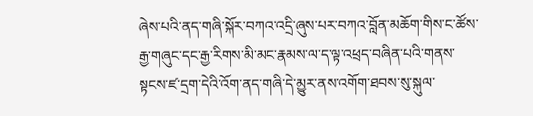ཞེས་པའི་ནད་གཞི་སྐོར་བཀའ་འདྲི་ཞུས་པར་བཀའ་བློན་མཆོག་གིས་ང་ཚོས་རྒྱ་གཞུང་དང་རྒྱ་རིགས་མི་མང་རྣམས་ལ་ད་ལྟ་འཕྲད་བཞིན་པའི་གནས་སྟངས་ཛ་དྲག་དེའི་འོག་ནད་གཞི་དེ་མྱུར་ནས་འགོག་ཐབས་སུ་སྐུལ་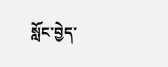སློང་བྱེད་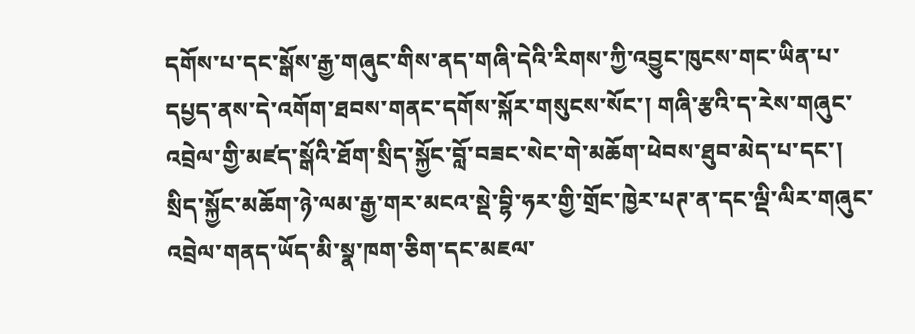དགོས་པ་དང་སྒོས་རྒྱ་གཞུང་གིས་ནད་གཞི་དེའི་རིགས་ཀྱི་འབྱུང་ཁུངས་གང་ཡིན་པ་དཔྱད་ནས་དེ་འགོག་ཐབས་གནང་དགོས་སྐོར་གསུངས་སོང་། གཞི་རྩའི་ད་རེས་གཞུང་འབྲེལ་གྱི་མཛད་སྒོའི་ཐོག་སྲིད་སྐྱོང་བློ་བཟང་སེང་གེ་མཆོག་ཕེབས་ཐུབ་མེད་པ་དང་།  སྲིད་སྐྱོང་མཆོག་ཉེ་ལམ་རྒྱ་གར་མངའ་སྡེ་བྷི་ཧར་གྱི་གྲོང་ཁྱེར་པཊ་ན་དང་ལྡི་ལིར་གཞུང་འབྲེལ་གནད་ཡོད་མི་སྣ་ཁག་ཅིག་དང་མཇལ་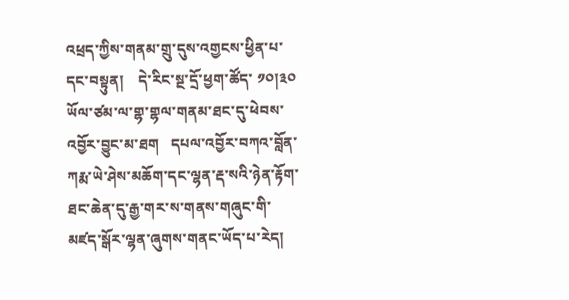འཕྲད་ཀྱིས་གནམ་གྲུ་དུས་འགྱངས་ཕྱིན་པ་དང་བསྟུན།    དེ་རིང་སྔ་དྲོ་ཕྱག་ཚོད་ ༡༠།༣༠  ཡོལ་ཙམ་ལ་གྷ་གྷལ་གནམ་ཐང་དུ་ཕེབས་འབྱོར་བྱུང་མ་ཐག   དཔལ་འབྱོར་བཀའ་བློན་ཀརྨ་ཡེ་ཤེས་མཆོག་དང་ལྷན་རྡ་སའི་ཉེན་རྟོག་ཐང་ཆེན་དུ་རྒྱ་གར་ས་གནས་གཞུང་གི་མཛད་སྒོར་ལྷན་ཞུགས་གནང་ཡོད་པ་རེད།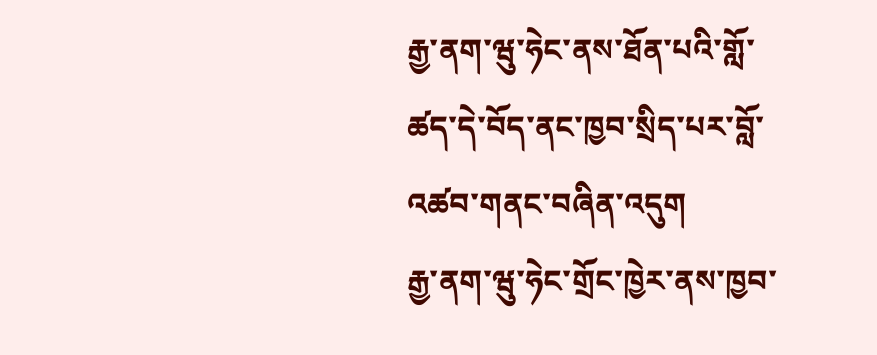རྒྱ་ནག་ཝུ་ཧེང་ནས་ཐོན་པའི་གློ་ཚད་དེ་བོད་ནང་ཁྱབ་སྲིད་པར་བློ་འཚབ་གནང་བཞིན་འདུག
རྒྱ་ནག་ཝུ་ཧེང་གྲོང་ཁྱེར་ནས་ཁྱབ་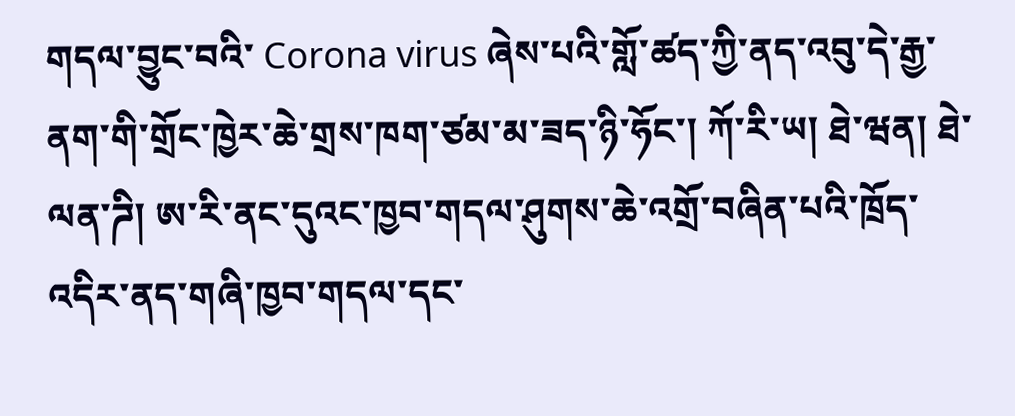གདལ་བྱུང་བའི་ Corona virus ཞེས་པའི་གློ་ཚད་ཀྱི་ནད་འབུ་དེ་རྒྱ་ནག་གི་གྲོང་ཁྱེར་ཆེ་གྲས་ཁག་ཙམ་མ་ཟད་ཉི་ཧོང་། ཀོ་རི་ཡ། ཐེ་ཝན། ཐེ་ལན་ཌི། ཨ་རི་ནང་དུའང་ཁྱབ་གདལ་ཤུགས་ཆེ་འགྲོ་བཞིན་པའི་ཁྲོད་འདིར་ནད་གཞི་ཁྱབ་གདལ་དང་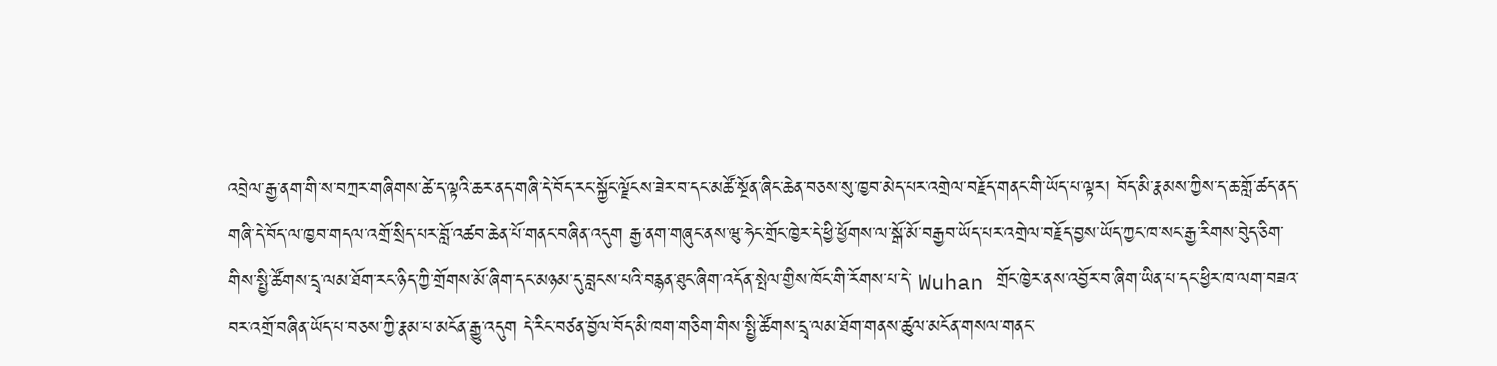འབྲེལ་རྒྱ་ནག་གི་ས་བཀྲར་གཞིགས་ཚེ་ད་ལྟའི་ཆར་ནད་གཞི་དེ་བོད་རང་སྐྱོང་ལྗོངས་ཟེར་བ་དང་མཚོ་སྔོན་ཞིང་ཆེན་བཅས་སུ་ཁྱབ་མེད་པར་འགྲེལ་བརྗོད་གནང་གི་ཡོད་པ་ལྟར། བོད་མི་རྣམས་ཀྱིས་ད་ཆ་གློ་ཚད་ནད་གཞི་དེ་བོད་ལ་ཁྱབ་གདལ་འགྲོ་སྲིད་པར་བློ་འཚབ་ཆེན་པོ་གནང་བཞིན་འདུག རྒྱ་ནག་གཞུང་ནས་ཝུ་ཧེང་གྲོང་ཁྱེར་དེ་ཕྱི་ཕྱོགས་ལ་སྒོ་མོ་བརྒྱབ་ཡོད་པར་འགྲེལ་བརྗོད་བྱས་ཡོད་ཀྱང་ཁ་སང་རྒྱ་རིགས་བེུད་ཅིག་གིས་སྤྱི་ཚོགས་དྲྭ་ལམ་ཐོག་རང་ཉིད་ཀྱི་གྲོགས་མོ་ཞིག་དང་མཉམ་དུ་བླངས་པའི་བརྙན་ཐུང་ཞིག་འདོན་སྤེལ་གྱིས་ཁོང་གི་རོགས་པ་དེ་ Wuhan གྲོང་ཁྱེར་ནས་འབྱོར་བ་ཞིག་ཡིན་པ་དང་ཕྱིར་ཁ་ལག་བཟའ་བར་འགྲོ་བཞིན་ཡོད་པ་བཅས་ཀྱི་རྣམ་པ་མངོན་རྒྱུ་འདུག དེ་རིང་བཙན་བྱོལ་བོད་མི་ཁག་གཅིག་གིས་སྤྱི་ཚོགས་དྲྭ་ལམ་ཐོག་གནས་ཚུལ་མངོན་གསལ་གནང་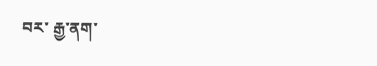བར་ རྒྱ་ནག་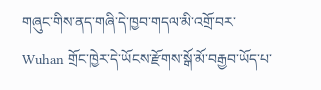གཞུང་གིས་ནད་གཞི་དེ་ཁྱབ་གདལ་མི་འགྲོ་བར་ Wuhan གྲོང་ཁྱེར་དེ་ཡོངས་རྫོགས་སྒོ་མོ་བརྒྱབ་ཡོད་པ་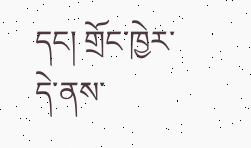དང། གྲོང་ཁྱེར་དེ་ནས་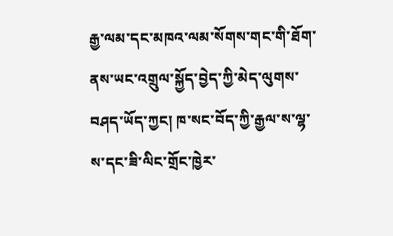རྒྱ་ལམ་དང་མཁའ་ལམ་སོགས་གང་གི་ཐོག་ནས་ཡང་འགྲུལ་སྐྱོད་བྱེད་ཀྱི་མེད་ལུགས་བཤད་ཡོད་ཀྱང། ཁ་སང་བོད་ཀྱི་རྒྱལ་ས་ལྷ་ས་དང་ཟི་ལིང་གྲོང་ཁྱེར་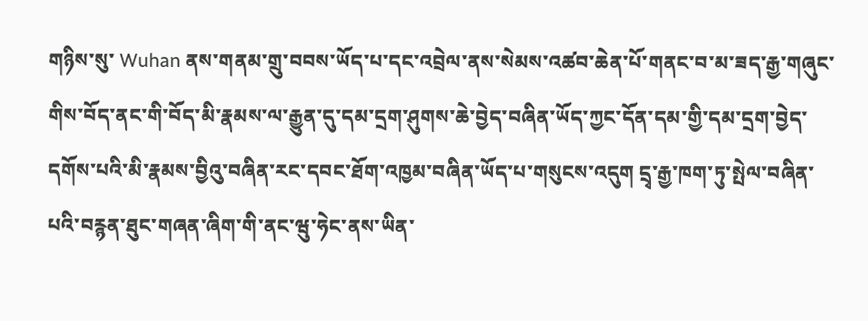གཉིས་སུ་ Wuhan ནས་གནམ་གྲུ་བབས་ཡོད་པ་དང་འབྲེལ་ནས་སེམས་འཚབ་ཆེན་པོ་གནང་བ་མ་ཟད་རྒྱ་གཞུང་གིས་བོད་ནང་གི་བོད་མི་རྣམས་ལ་རྒྱུན་དུ་དམ་དྲག་ཤུགས་ཆེ་བྱེད་བཞིན་ཡོད་ཀྱང་དོན་དམ་གྱི་དམ་དྲག་བྱེད་དགོས་པའི་མི་རྣམས་བྱིའུ་བཞིན་རང་དབང་ཐོག་འཁྱམ་བཞིན་ཡོད་པ་གསུངས་འདུག དྲྭ་རྒྱ་ཁག་ཏུ་སྤེལ་བཞིན་པའི་བརྙན་ཐུང་གཞན་ཞིག་གི་ནང་ཝུ་ཧེང་ནས་ཡིན་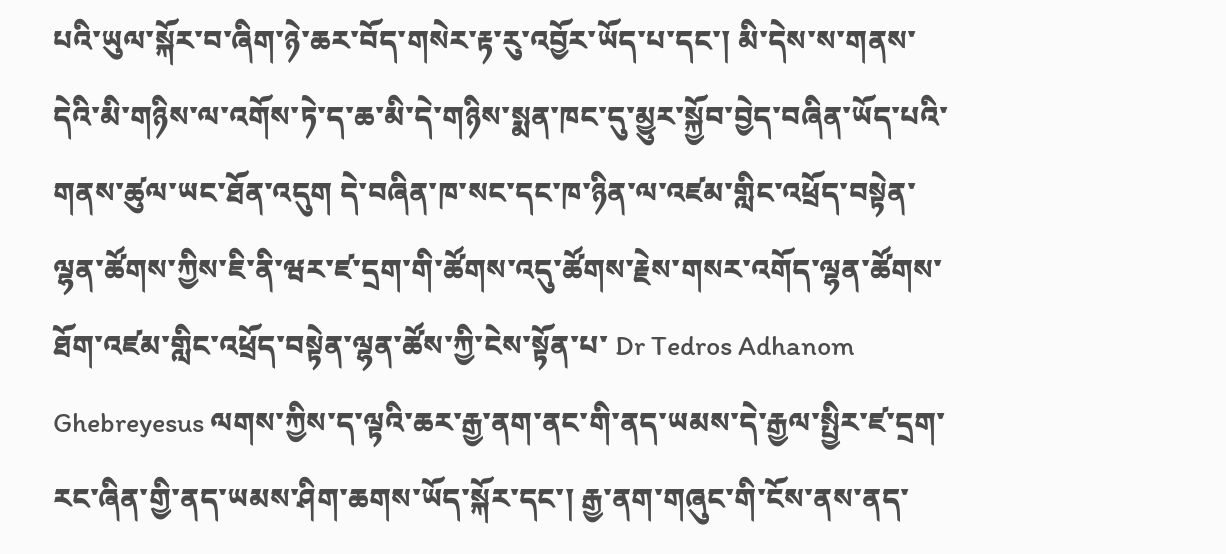པའི་ཡུལ་སྐོར་བ་ཞིག་ཉེ་ཆར་བོད་གསེར་རྟ་རུ་འབྱོར་ཡོད་པ་དང་། མི་དེས་ས་གནས་དེའི་མི་གཉིས་ལ་འགོས་ཏེ་ད་ཆ་མི་དེ་གཉིས་སྨན་ཁང་དུ་མྱུར་སྐྱོབ་བྱེད་བཞིན་ཡོད་པའི་གནས་ཚུལ་ཡང་ཐོན་འདུག དེ་བཞིན་ཁ་སང་དང་ཁ་ཉིན་ལ་འཛམ་གླིང་འཕྲོད་བསྟེན་ལྷན་ཚོགས་ཀྱིས་ཇི་ནི་ཝར་ཛ་དྲག་གི་ཚོགས་འདུ་ཚོགས་རྗེས་གསར་འགོད་ལྷན་ཚོགས་ཐོག་འཛམ་གླིང་འཕྲོད་བསྟེན་ལྷན་ཚོས་ཀྱི་ངེས་སྟོན་པ་ Dr Tedros Adhanom Ghebreyesus ལགས་ཀྱིས་ད་ལྟའི་ཆར་རྒྱ་ནག་ནང་གི་ནད་ཡམས་དེ་རྒྱལ་སྤྱིར་ཛ་དྲག་རང་ཞིན་གྱི་ནད་ཡམས་ཤིག་ཆགས་ཡོད་སྐོར་དང་། རྒྱ་ནག་གཞུང་གི་ངོས་ནས་ནད་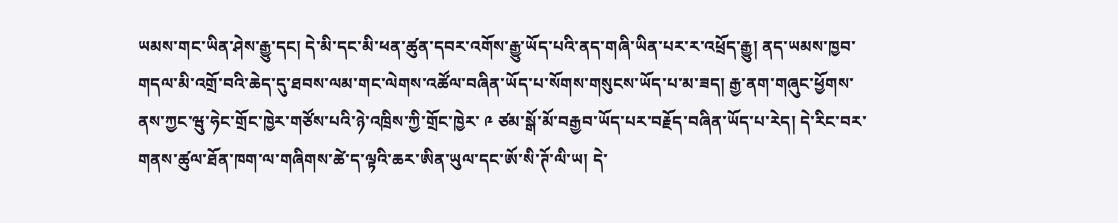ཡམས་གང་ཡིན་ཤེས་རྒྱུ་དང། དེ་མི་དང་མི་ཕན་ཚུན་དབར་འགོས་རྒྱུ་ཡོད་པའི་ནད་གཞི་ཡིན་པར་ར་འཕྲོད་རྒྱུ། ནད་ཡམས་ཁྱབ་གདལ་མི་འགྲོ་བའི་ཆེད་དུ་ཐབས་ལམ་གང་ལེགས་འཚོལ་བཞིན་ཡོད་པ་སོགས་གསུངས་ཡོད་པ་མ་ཟད། རྒྱ་ནག་གཞུང་ཕྱོགས་ནས་ཀྱང་ཝུ་ཧེང་གྲོང་ཁྱེར་གཙོས་པའི་ཉེ་འཁྲིས་ཀྱི་གྲོང་ཁྱེར་ ༩ ཙམ་སྒོ་མོ་བརྒྱབ་ཡོད་པར་བརྗོད་བཞིན་ཡོད་པ་རེད། དེ་རིང་བར་གནས་ཚུལ་ཐོན་ཁག་ལ་གཞིགས་ཚེ་ད་ལྟའི་ཆར་ཨིན་ཡུལ་དང་ཨོ་སི་ཊོ་ལི་ཡ། དེ་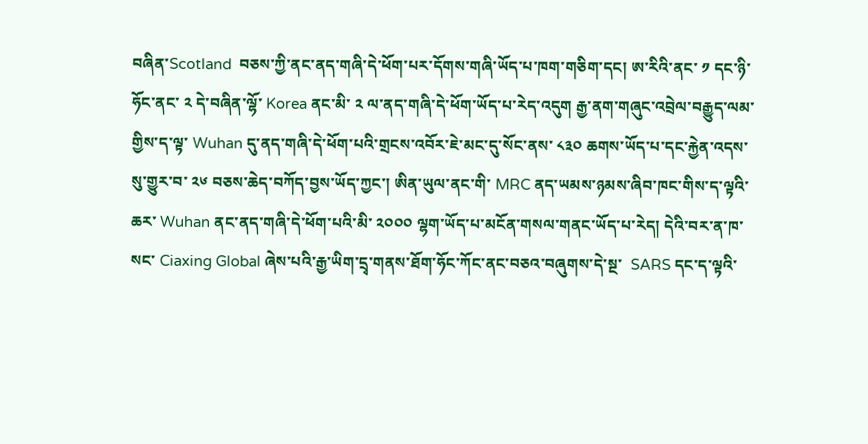བཞིན་Scotland  བཅས་ཀྱི་ནང་ནད་གཞི་དེ་ཕོག་པར་དོགས་གཞི་ཡོད་པ་ཁག་གཅིག་དང། ཨ་རིའི་ནང་ ༡ དང་ཉི་ཧོང་ནང་ ༢ དེ་བཞིན་ལྷོ་ Korea ནང་མི་ ༢ ལ་ནད་གཞི་དེ་ཕོག་ཡོད་པ་རེད་འདུག རྒྱ་ནག་གཞུང་འབྲེལ་བརྒྱུད་ལམ་གྱིས་ད་ལྟ་ Wuhan དུ་ནད་གཞི་དེ་ཕོག་པའི་གྲངས་འབོར་ཇེ་མང་དུ་སོང་ནས་ ༨༣༠ ཆགས་ཡོད་པ་དང་རྐྱེན་འདས་སུ་གྱུར་བ་ ༢༦ བཅས་ཆེད་བཀོད་བྱས་ཡོད་ཀྱང་། ཨིན་ཡུལ་ནང་གི་ MRC ནད་ཡམས་ཉམས་ཞིབ་ཁང་གིས་ད་ལྟའི་ཆར་ Wuhan ནང་ནད་གཞི་དེ་ཕོག་པའི་མི་ ༢༠༠༠ ལྷག་ཡོད་པ་མངོན་གསལ་གནང་ཡོད་པ་རེད། དེའི་བར་ན་ཁ་སང་ Ciaxing Global ཞེས་པའི་རྒྱ་ཡིག་དྲྭ་གནས་ཐོག་ཧོང་ཀོང་ནང་བཅའ་བཞུགས་དེ་སྔ་  SARS དང་ད་ལྟའི་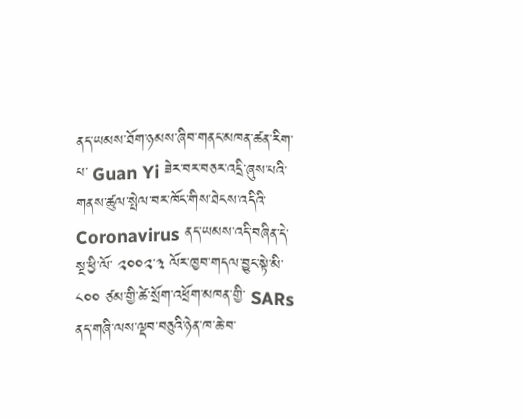ནད་ཡམས་ཐོག་ཉམས་ཞིབ་གནང་མཁན་ཚན་རིག་པ་ Guan Yi ཟེར་བར་བཅར་འདྲི་ཞུས་པའི་གནས་ཚུལ་སྤེལ་བར་ཁོང་གིས་ཐེངས་འདིའི་ Coronavirus ནད་ཡམས་འདི་བཞིན་དེ་སྔ་ཕྱི་ལོ་ ༢༠༠༢་༣ ལོར་ཁྱབ་གདལ་བྱུང་སྟེ་མི་ ༨༠༠ ཙམ་གྱི་ཚེ་སྲོག་འཕྲོག་མཁན་གྱི་ SARs ནད་གཞི་ལས་ལྡབ་བཅུའི་ཉེན་ཁ་ཆེ་བ་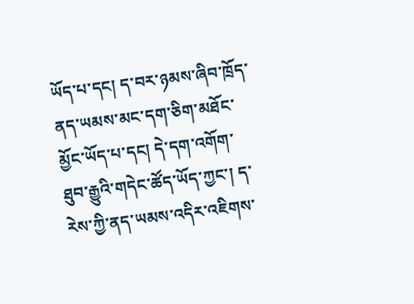ཡོད་པ་དང། ད་བར་ཉམས་ཞིབ་ཁྲོད་ནད་ཡམས་མང་དག་ཅིག་མཐོང་མྱོང་ཡོད་པ་དང། དེ་དག་འགོག་ཐུབ་རྒྱུའི་གདེང་ཚོད་ཡོད་ཀྱང་། ད་རེས་ཀྱི་ནད་ཡམས་འདིར་འཇིགས་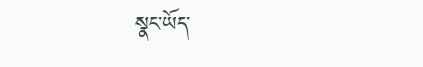སྣང་ཡོད་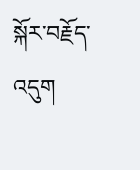སྐོར་བརྗོད་འདུག